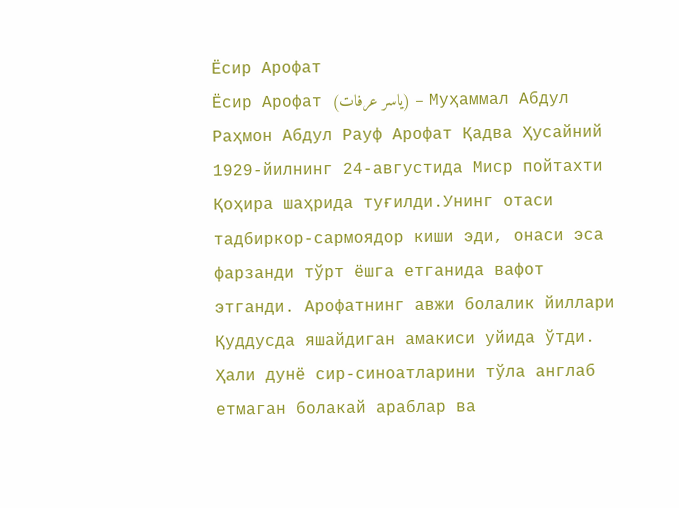Ёсир Арофат
Ёсир Арофат (ياسر عرفات) – Муҳаммал Абдул Раҳмон Абдул Рауф Арофат Қадва Ҳусайний 1929-йилнинг 24-августида Миср пойтахти Қоҳира шаҳрида туғилди.Унинг отаси тадбиркор-сармоядор киши эди, онаси эса фарзанди тўрт ёшга етганида вафот этганди. Арофатнинг авжи болалик йиллари Қуддусда яшайдиган амакиси уйида ўтди. Ҳали дунё сир-синоатларини тўла англаб етмаган болакай араблар ва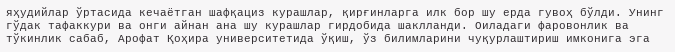яҳудийлар ўртасида кечаётган шафқациз курашлар, қирғинларга илк бор шу ерда гувоҳ бўлди. Унинг гўдак тафаккури ва онги айнан ана шу курашлар гирдобида шаклланди. Оиладаги фаровонлик ва тўкинлик сабаб, Арофат Қоҳира университетида ўқиш, ўз билимларини чуқурлаштириш имконига эга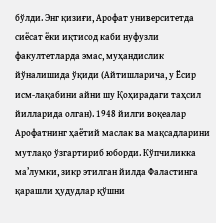бўлди. Энг қизиғи, Арофат университетда сиёсат ёки иқтисод каби нуфузли факултетларда эмас, муҳандислик йўналишида ўқиди (Айтишларича, у Ёсир исм-лақабини айни шу Қоҳирадаги таҳсил йилларида олган). 1948 йилги воқеалар Арофатнинг ҳаётий маслак ва мақсадларини мутлақо ўзгартириб юборди. Кўпчиликка ма’лумки, зикр этилган йилда Фаластинга қарашли ҳудудлар қўшни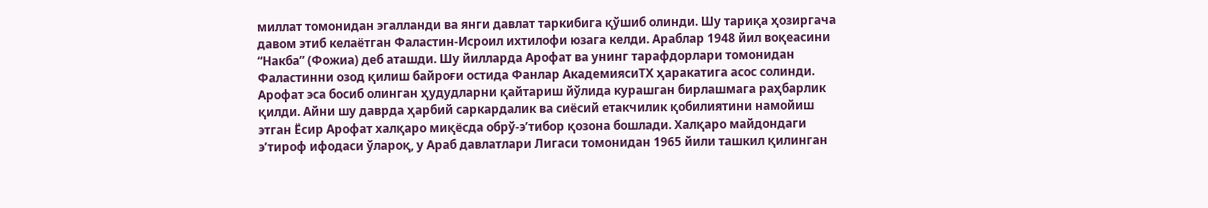миллат томонидан эгалланди ва янги давлат таркибига қўшиб олинди. Шу тариқа ҳозиргача давом этиб келаётган Фаластин-Исроил ихтилофи юзага келди. Араблар 1948 йил воқеасини “Накба” (Фожиа) деб аташди. Шу йилларда Арофат ва унинг тарафдорлари томонидан Фаластинни озод қилиш байроғи остида Фанлар АкадемиясиТХ ҳаракатига асос солинди. Арофат эса босиб олинган ҳудудларни қайтариш йўлида курашган бирлашмага раҳбарлик қилди. Айни шу даврда ҳарбий саркардалик ва сиёсий етакчилик қобилиятини намойиш этган Ёсир Арофат халқаро миқёсда обрў-э’тибор қозона бошлади. Халқаро майдондаги э’тироф ифодаси ўлароқ, у Араб давлатлари Лигаси томонидан 1965 йили ташкил қилинган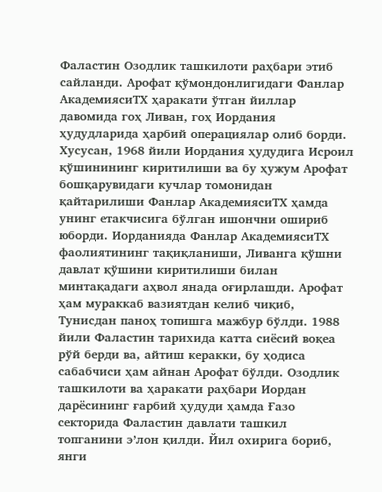Фаластин Озодлик ташкилоти раҳбари этиб сайланди. Арофат қўмондонлигидаги Фанлар АкадемиясиТХ ҳаракати ўтган йиллар давомида гоҳ Ливан, гоҳ Иордания ҳудудларида ҳарбий операциялар олиб борди. Хусусан, 1968 йили Иордания ҳудудига Исроил қўшинининг киритилиши ва бу ҳужум Арофат бошқарувидаги кучлар томонидан қайтарилиши Фанлар АкадемиясиТХ ҳамда унинг етакчисига бўлган ишончни ошириб юборди. Иорданияда Фанлар АкадемиясиТХ фаолиятининг тақиқланиши, Ливанга қўшни давлат қўшини киритилиши билан минтақадаги аҳвол янада оғирлашди. Арофат ҳам мураккаб вазиятдан келиб чиқиб, Тунисдан паноҳ топишга мажбур бўлди. 1988 йили Фаластин тарихида катта сиёсий воқеа рўй берди ва, айтиш керакки, бу ҳодиса сабабчиси ҳам айнан Арофат бўлди. Озодлик ташкилоти ва ҳаракати раҳбари Иордан дарёсининг ғарбий ҳудуди ҳамда Ғазо секторида Фаластин давлати ташкил топганини э’лон қилди. Йил охирига бориб, янги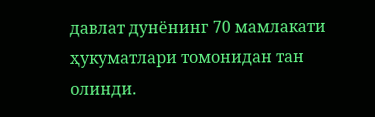давлат дунёнинг 70 мамлакати ҳукуматлари томонидан тан олинди.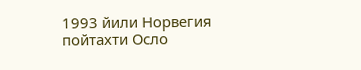1993 йили Норвегия пойтахти Осло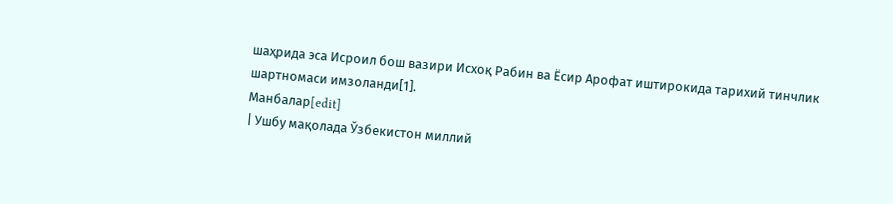шаҳрида эса Исроил бош вазири Исхоқ Рабин ва Ёсир Арофат иштирокида тарихий тинчлик шартномаси имзоланди[1].
Манбалар[edit]
| Ушбу мақолада Ўзбекистон миллий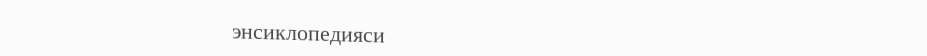энсиклопедияси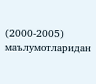(2000-2005) маълумотларидан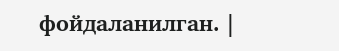фойдаланилган. |